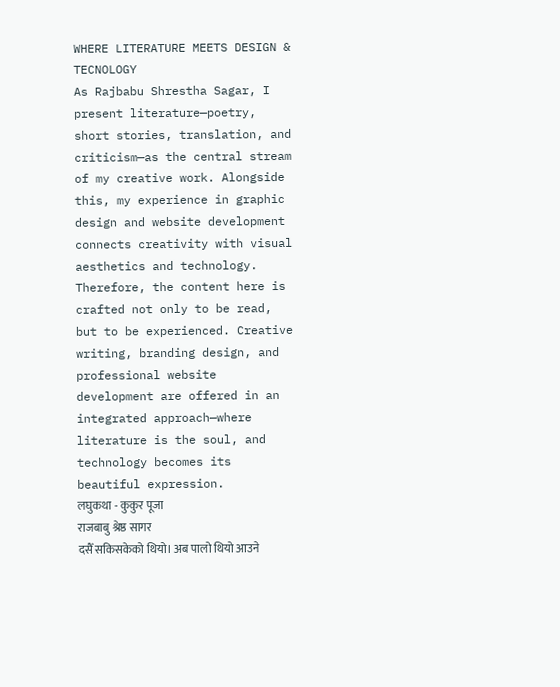WHERE LITERATURE MEETS DESIGN & TECNOLOGY
As Rajbabu Shrestha Sagar, I present literature—poetry, short stories, translation, and criticism—as the central stream of my creative work. Alongside this, my experience in graphic design and website development connects creativity with visual aesthetics and technology. Therefore, the content here is crafted not only to be read, but to be experienced. Creative writing, branding design, and professional website development are offered in an integrated approach—where literature is the soul, and technology becomes its beautiful expression.
लघुकथा - कुकुर पूजा
राजबाबु श्रेष्ठ सागर
दसैँ सकिसकेको थियो। अब पालो थियो आउने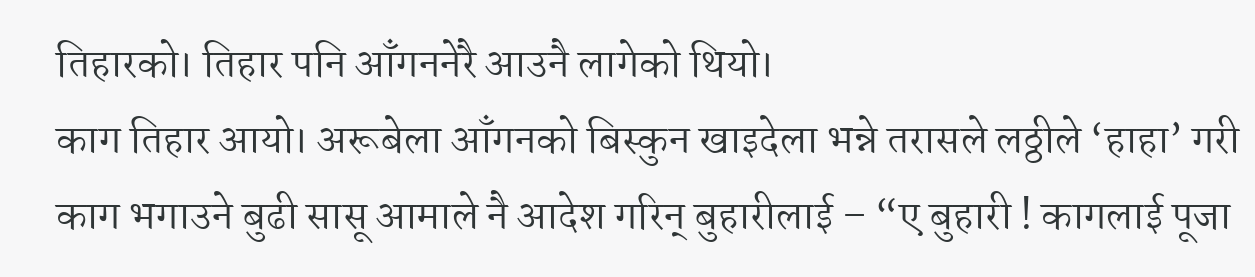तिहारको। तिहार पनि आँगननेरै आउनै लागेको थियो।
काग तिहार आयो। अरूबेला आँगनको बिस्कुन खाइदेला भन्ने तरासले लठ्ठीले ‘हाहा’ गरी काग भगाउने बुढी सासू आमाले नै आदेश गरिन् बुहारीलाई – “ए बुहारी ! कागलाई पूजा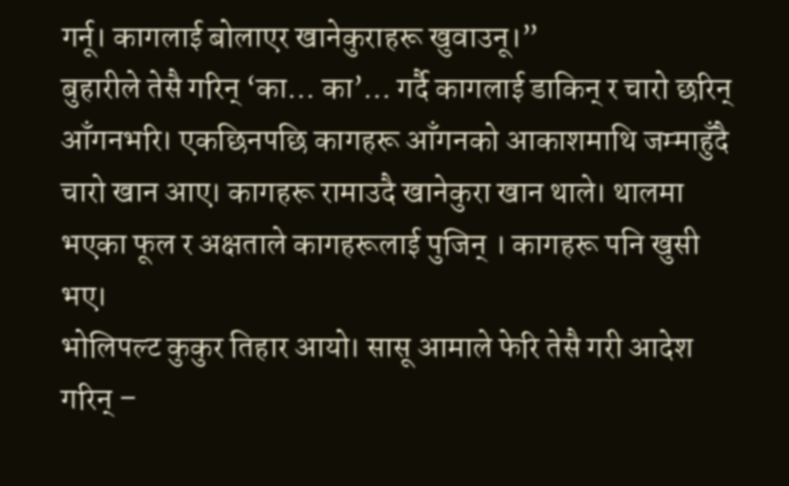गर्नू। कागलाई बोलाएर खानेकुराहरू खुवाउनू।”
बुहारीले तेसै गरिन् ‘का… का’… गर्दै कागलाई डाकिन् र चारो छरिन् आँगनभरि। एकछिनपछि कागहरू आँगनको आकाशमाथि जम्माहुँदै चारो खान आए। कागहरू रामाउदै खानेकुरा खान थाले। थालमा भएका फूल र अक्षताले कागहरूलाई पुजिन् । कागहरू पनि खुसी भए।
भोलिपल्ट कुकुर तिहार आयो। सासू आमाले फेरि तेसै गरी आदेश गरिन् –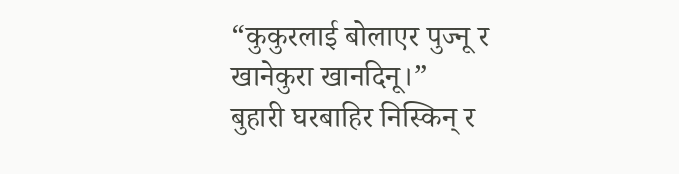“कुकुरलाई बोलाएर पुज्नू र खानेकुरा खानदिनू।”
बुहारी घरबाहिर निस्किन् र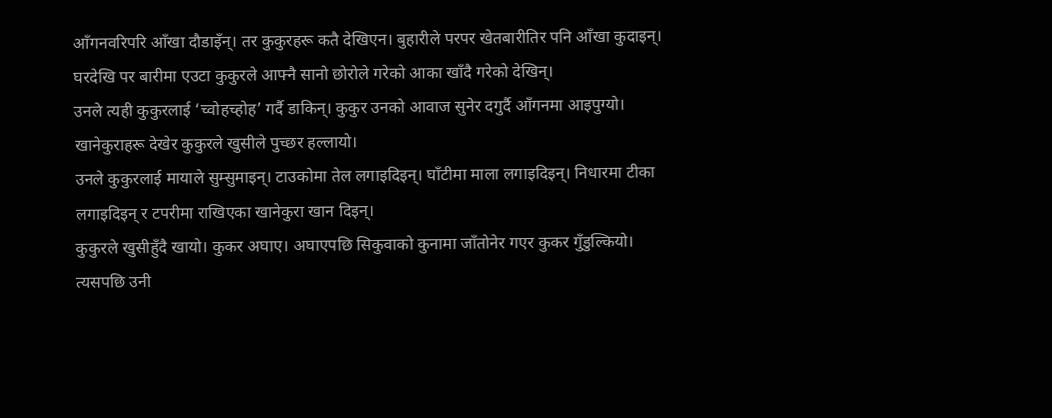आँगनवरिपरि आँखा दौडाइँन्। तर कुकुरहरू कतै देखिएन। बुहारीले परपर खेतबारीतिर पनि आँखा कुदाइन्। घरदेखि पर बारीमा एउटा कुकुरले आफ्नै सानो छोरोले गरेको आका खाँदै गरेको देखिन्।
उनले त्यही कुकुरलाई ‘च्वोहच्होह’ गर्दै डाकिन्। कुकुर उनको आवाज सुनेर दगुर्दै आँगनमा आइपुग्यो। खानेकुराहरू देखेर कुकुरले खुसीले पुच्छर हल्लायो।
उनले कुकुरलाई मायाले सुम्सुमाइन्। टाउकोमा तेल लगाइदिइन्। घाँटीमा माला लगाइदिइन्। निधारमा टीका लगाइदिइन् र टपरीमा राखिएका खानेकुरा खान दिइन्।
कुकुरले खुसीहुँदै खायो। कुकर अघाए। अघाएपछि सिकुवाको कुनामा जाँतोनेर गएर कुकर गुँडुल्कियो।
त्यसपछि उनी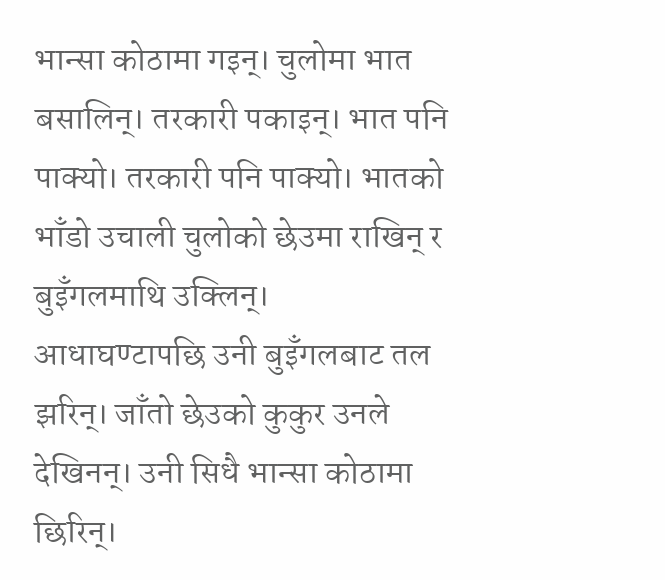भान्सा कोठामा गइन्। चुलोमा भात बसालिन्। तरकारी पकाइन्। भात पनि पाक्यो। तरकारी पनि पाक्यो। भातको भाँडो उचाली चुलोको छेउमा राखिन् र बुइँगलमाथि उक्लिन्।
आधाघण्टापछि उनी बुइँगलबाट तल झरिन्। जाँतो छेउको कुकुर उनले देखिनन्। उनी सिधै भान्सा कोठामा छिरिन्।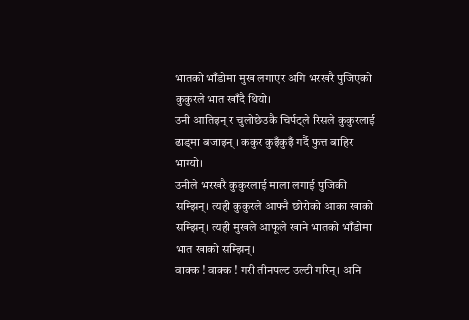भातको भाँडोमा मुख लगाएर अगि भरखरै पुजिएको कुकुरले भात खाँदै थियो।
उनी आतिइन् र चुलोछेउकै चिर्पट्ले रिसले कुकुरलाई ढाड्मा बजाइन् । ककुर कुइँकुइँ गर्दै फुत्त बाहिर भाग्यो।
उनीले भरखरै कुकुरलाई माला लगाई पुजिकी सम्झिन्। त्यही कुकुरले आफ्नै छोरोको आका खाको सम्झिन्। त्यही मुखले आफूले खाने भातको भाँडोमा भात खाको सम्झिन्।
वाक्क ! वाक्क ! गरी तीनपल्ट उल्टी गरिन्। अनि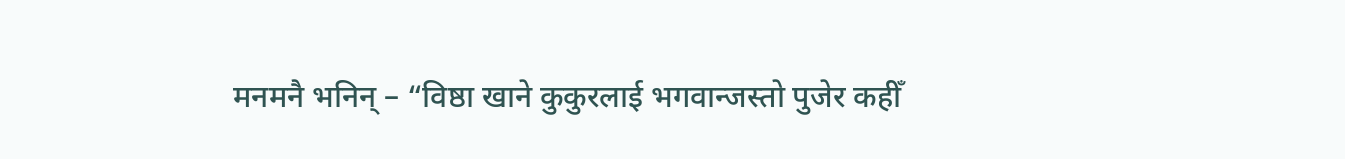मनमनै भनिन् – “विष्ठा खाने कुकुरलाई भगवान्जस्तो पुजेर कहीँ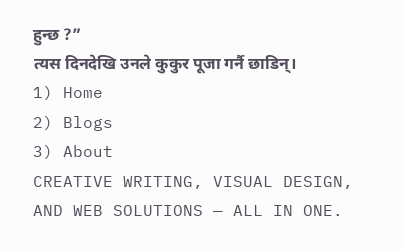हुन्छ ?”
त्यस दिनदेखि उनले कुकुर पूजा गर्नै छाडिन्।
1) Home
2) Blogs
3) About
CREATIVE WRITING, VISUAL DESIGN, AND WEB SOLUTIONS — ALL IN ONE.